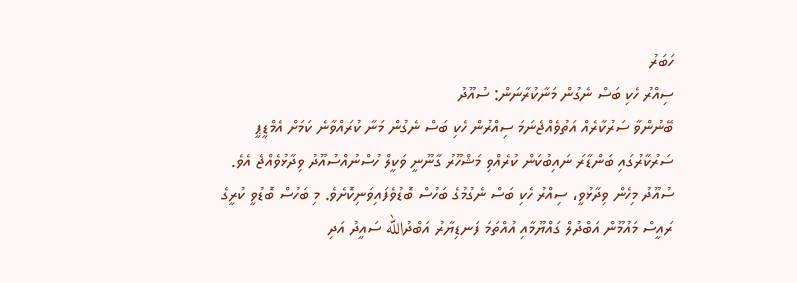ހަބަރު
ސިއްރު ހެކި ބަސް ނެގުން މަނާކުރާނަން: ސުއޫދު
ބޭނުންވާ ސަރުކާރެއް އަތުވެއްޖެނަމަ ސިއްރުން ހެކި ބަސް ނެގުން މަނާ ކުރައްވާނެ ކަމަށް އެމްޑީޕީ ސަރުކާރުގައި ބަންޑާރަ ނައިބުކަން ކުރެއްވި މަޝްހޫރު ގާނޫނީ ވަކީލް ހުސްނުއްސުއޫދު ވިދާޅުވެއްޖެ އެވެ.
ސުއޫދު މިހެން ވިދާޅުވީ، ސިއްރު ހެކި ބަސް ނެގުމުގެ ބަހުސް ބޮޑުވެފައިވަނިކޮށެވެ. މި ބަހުސް ބޮޑުވީ ކުރީގެ ރައީސް މައުމޫން އަބްދުލް ގައްޔޫމާއި އުއްތަމަ ފަނޑިޔާރު އަބްދުالله ސައީދު އަދި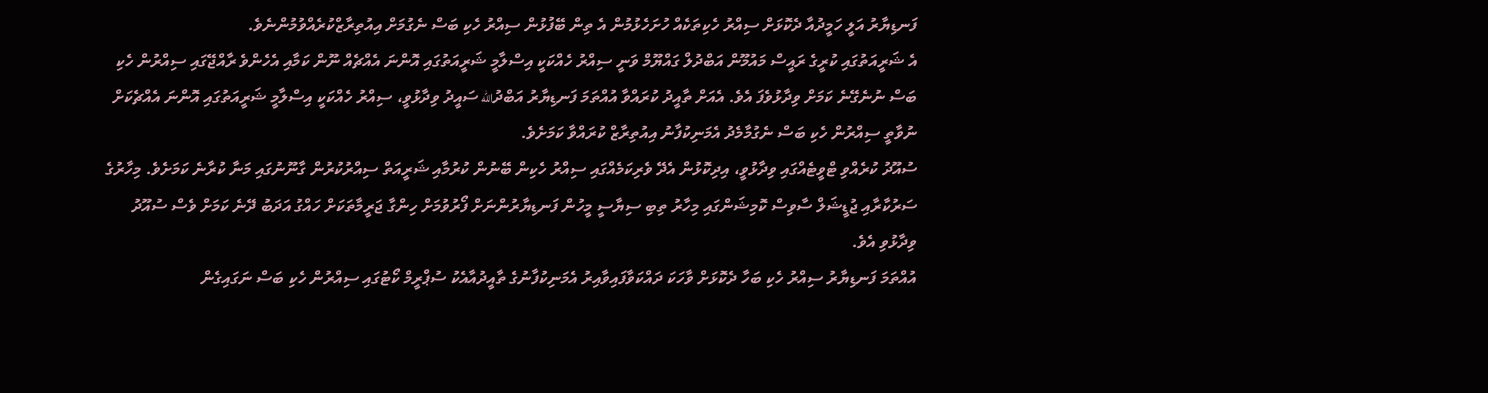ފަނޑިޔާރު އަލީ ހަމީދުއާ ދެކޮޅަށް ސިއްރު ހެކިތަކެއް ހުށަހެޅުމުން އެ ތިން ބޭފުޅުން ސިއްރު ހެކި ބަސް ނެގުމަށް އިއުތިރާޒްކުރެއްވުމުންނެވެ.
އެ ޝަރީއަތުގައި ކުރީގެ ރައީސް މައުމޫން އަބްދުލް ގައްޔޫމް ވަނީ ސިއްރު ހެއްކަކީ އިސްލާމީ ޝަރީއަތުގައި އޮންނަ އެއްޗެއް ނޫން ކަމާއި އެހެންވެ ރާއްޖޭގައި ސިއްރުން ހެކި ބަސް ނުނެގޭނެ ކަމަށް ވިދާޅުވެފަ އެވެ. އެއަށް ތާއީދު ކުރައްވާ އުއްތަމަ ފަނޑިޔާރު އަބްދުالله ސައީދު ވިދާޅުވީ، ސިއްރު ހެއްކަކީ އިސްލާމީ ޝަރީއަތުގައި އޮންނަ އެއްޗެކަށް ނުވާތީ ސިއްރުން ހެކި ބަސް ނެގުމާމެދު އެމަނިކުފާނު އިއުތިރާޒް ކުރައްވާ ކަމަށެވެ.
ސުއޫދު ކުރެއްވި ޓްވީޓެއްގައި ވިދާޅުވީ، އިދިކޮޅުން އެދޭ ވެރިކަމެއްގައި ސިއްރު ހެކިން ބޭނުން ކުރުމާއި ޝަރީއަތް ސިއްރުކުރުން ގާނޫނުގައި މަނާ ކުރާނެ ކަމަށެވެ. މިހާރުގެ ސަރުކާރާއި ޖުޑީޝަލް ސާވިސް ކޮމިޝަންގައި މިހާރު ތިބި ސިޔާސީ މީހުން ފަނޑިޔާރުންނަށް ފޯރުވުމަށް ހިންގާ ޖަރީމާތަކަށް ހައްގު އަދަބު ދޭނެ ކަމަށް ވެސް ސުއޫދު ވިދާޅުވި އެވެ.
އުއްތަމަ ފަނޑިޔާރު ސިއްރު ހެކި ބަހާ ދެކޮޅަށް ވާހަކަ ދައްކަވާފައިވާއިރު އެމަނިކުފާނުގެ ތާއީދުއާއެކު ސުޕްރީމް ކޯޓުގައި ސިއްރުން ހެކި ބަސް ނަގައިގެން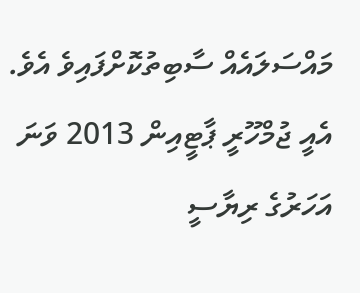މައްސަލައެއް ސާބިތުކޮށްފައިވެ އެވެ. އެއީ ޖުމްހޫރީ ޕާޓީއިން 2013 ވަނަ އަހަރުގެ ރިޔާސީ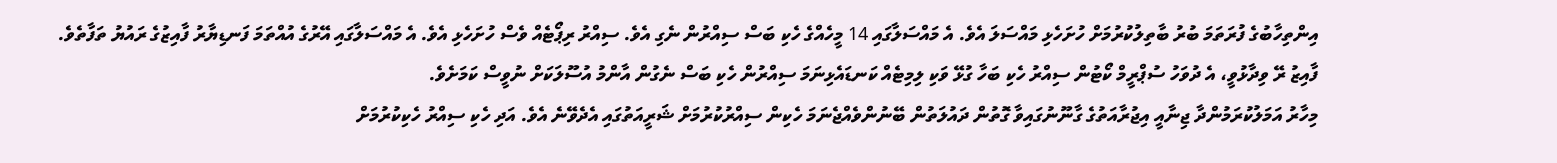އިންތިހާބުގެ ފުރަތަމަ ބުރު ބާތިލުކުރުމަށް ހުށަހެޅި މައްސަލަ އެވެ. އެ މައްސަލާގައި 14 މީހެއްގެ ހެކި ބަސް ސިއްރުން ނެގި އެވެ. ސިއްރު ރިޕޯޓެއް ވެސް ހުށަހެޅި އެވެ. އެ މައްސަލާގައި އޭރުގެ އުއްތަމަ ފަނޑިޔާރު ފާއިޒުގެ ރައުޔު ތަފާތެވެ.
ފާއިޒު ރޭ ވިދާޅުވީ، އެ ދުވަހު ސުޕްރީމް ކޯޓުން ސިއްރު ހެކި ބަހާ ގުޅޭ ވަކި ލިމިޓެއް ކަނޑައެޅިނަމަ ސިއްރުން ހެކި ބަސް ނެގުން އާންމު އުސޫލަކަށް ނުވީސް ކަމަށެވެ.
މިހާރު އަމަލުކުރަމުންދާ ޖިނާއީ އިޖުރާއަތުގެ ގާނޫނުގައިވާ ގޮތުން ދައުލަތުން ބޭނުންވެއްޖެނަމަ ހެކިން ސިއްރުކުރުމަށް ޝަރީއަތުގައި އެދެވޭނެ އެވެ. އަދި ހެކި ސިއްރު ހެކިކުރުމަށް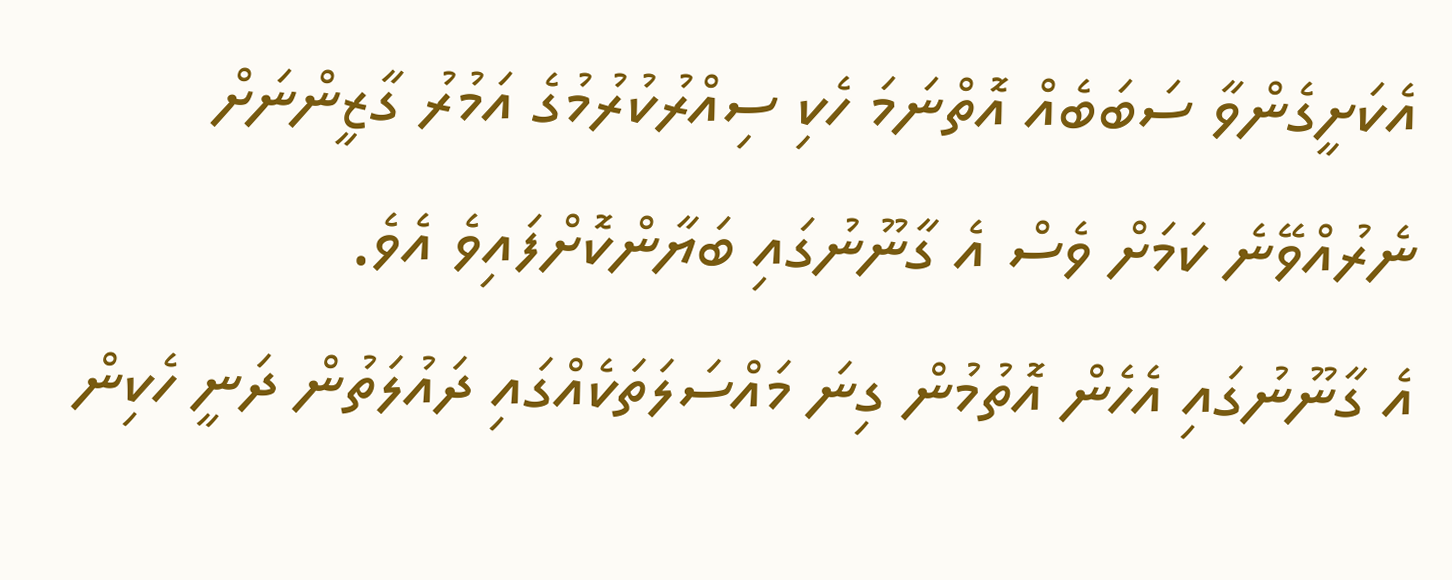އެކަށީގެންވާ ސަބަބެއް އޮތްނަމަ ހެކި ސިއްރުކުރުމުގެ އަމުރު ގާޒީންނަށް ނެރުއްވޭނެ ކަމަށް ވެސް އެ ގާނޫނުގައި ބަޔާންކޮށްފައިވެ އެވެ.
އެ ގާނޫނުގައި އެހެން އޮތުމުން ގިނަ މައްސަލަތަކެއްގައި ދައުލަތުން ދަނީ ހެކިން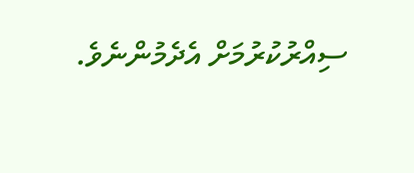ސިއްރުކުރުމަށް އެދެމުންނެވެ.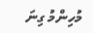މުހިންމު ގިނަ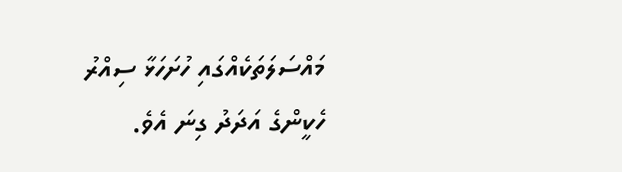މައްސަލަތަކެއްގައި ހުށަހަޅާ ސިއްރު ހެކީންގެ އަދަދު ގިނަ އެވެ.